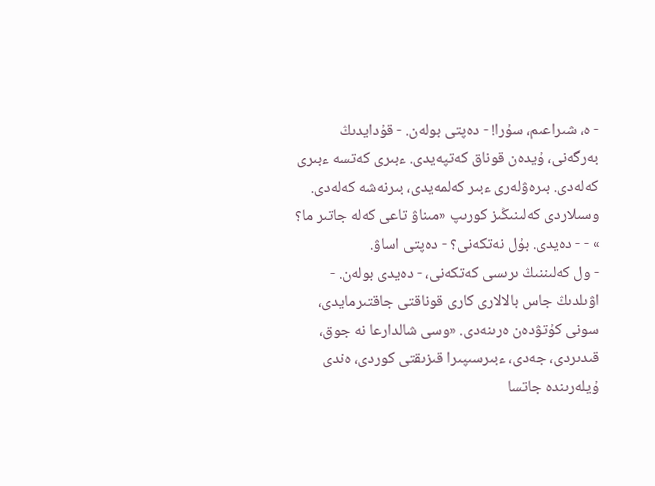- ە، شىراعىم، سۇرا! - دەپتى بولەن. - قۇدايدىڭ بەرگەنى، ۇيدەن قوناق كەتپەيدى. ءبىرى كەتسە ءبىرى كەلەدى. بىرەۋلەرى ءبىر كەلمەيدى، بىرنەشە كەلەدى. وسىلاردى كەلىنىڭىز كورىپ «مىناۋ تاعى كەلە جاتىر ما؟ » - - دەيدى. بۇل نەتكەنى؟ - دەپتى اساۋ.
- ول كەلىننىڭ ىرىسى كەتكەنى، - دەيدى بولەن. - اۋىلدىڭ جاس بالالارى كارى قوناقتى جاقتىرمايدى، سونى كۇتۋدەن ەرىنەدى. «وسى شالدارعا نە جوق، قىدىردى، جەدى، ءبىرسىپىرا قىزىقتى كوردى، ەندى ۇيلەرىندە جاتسا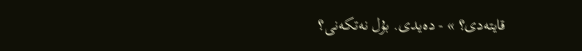قايتەدى؟ » - دەيدى. بۇل نەتكەنى؟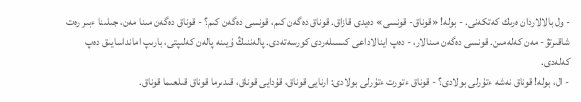- ول بالالاردان ەرىك كەتكەنى. - بولە! «قوناق- قونسى» دەيدى قازاق. قوناق دەگەن كىم، قونسى دەگەن كىم؟ - قوناق دەگەن مىنا مەن، جىلىنا ءبىر رەت شاقىرتۋ- مەن كەلەمىن. قونسى دەگەن مىنالار، - دەپ اينالاداعى كىسىلەردى كورسەتەدى. پالەننىڭ ۇيىنە پالەن كەلىپتى، بارىپ امانداسايىق دەپ كەلەدى.
- ال، بولە! قوناق نەشە ءتۇرلى بولادى؟ - قوناق ءتورت ءتۇرلى بولادى: ارنايى قوناق، قۇدايى قوناق، قىدىرما قوناق قىلعىما قوناق.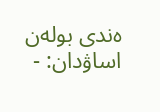ەندى بولەن اساۋدان: -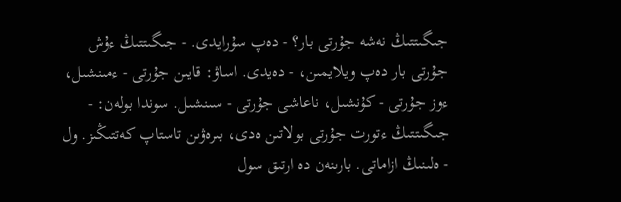جىگىتتىڭ نەشە جۇرتى بار؟ - دەپ سۇرايدى. - جىگىتتىڭ ءۇش جۇرتى بار دەپ ويلايمىن، - دەيدى. اساۋ: قايىن جۇرتى - ءمىنشىل، ءوز جۇرتى - كۇنشىل، ناعاشى جۇرتى - سىنشىل. سوندا بولەن: - جىگىتتىڭ ءتورت جۇرتى بولاتىن ەدى، بىرەۋىن تاستاپ كەتتىڭىز. ول - ەلىنىڭ ازاماتى. بارىنەن دە ارتىق سول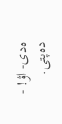ەدى- اۋ! - دەپتى.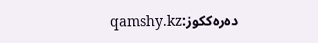دەرەككوز:qamshy.kz